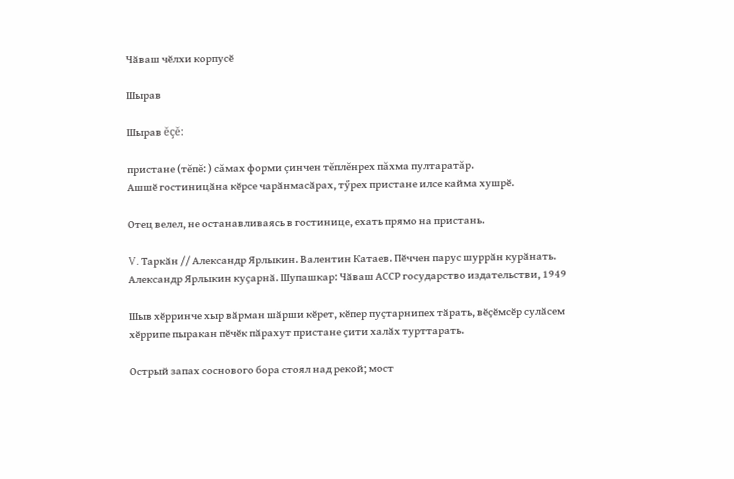Чӑваш чӗлхи корпусӗ

Шырав

Шырав ĕçĕ:

пристане (тĕпĕ: ) сăмах форми çинчен тĕплĕнрех пăхма пултаратăр.
Ашшӗ гостиницӑна кӗрсе чарӑнмасӑрах, тӳрех пристане илсе кайма хушрӗ.

Отец велел, не останавливаясь в гостинице, ехать прямо на пристань.

V. Таркӑн // Александр Ярлыкин. Валентин Катаев. Пӗччен парус шуррӑн курӑнать. Александр Ярлыкин куҫарнӑ. Шупашкар: Чӑваш АССР государство издательстви, 1949

Шыв хӗрринче хыр вӑрман шӑрши кӗрет, кӗпер пуҫтарнипех тӑрать, вӗҫӗмсӗр сулӑсем хӗррипе пыракан пӗчӗк пӑрахут пристане ҫити халӑх турттарать.

Острый запах соснового бора стоял над рекой; мост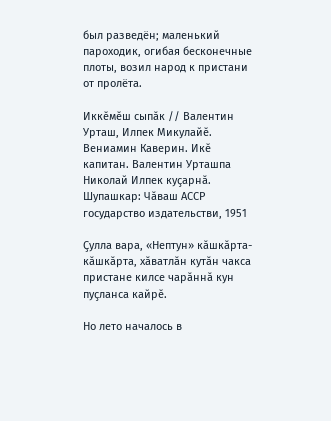был разведён; маленький пароходик, огибая бесконечные плоты, возил народ к пристани от пролёта.

Иккӗмӗш сыпӑк // Валентин Урташ, Илпек Микулайӗ. Вениамин Каверин. Икӗ капитан. Валентин Урташпа Николай Илпек куҫарнӑ. Шупашкар: Чӑваш АССР государство издательстви, 1951

Ҫулла вара, «Нептун» кӑшкӑрта-кӑшкӑрта, хӑватлӑн кутӑн чакса пристане килсе чарӑннӑ кун пуҫланса кайрӗ.

Но лето началось в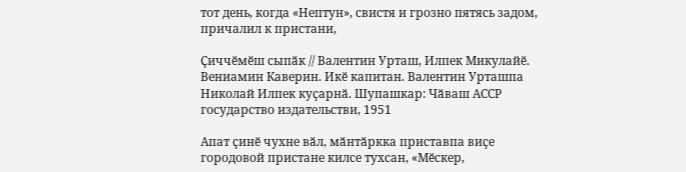тот день, когда «Нептун», свистя и грозно пятясь задом, причалил к пристани,

Ҫиччӗмӗш сыпӑк // Валентин Урташ, Илпек Микулайӗ. Вениамин Каверин. Икӗ капитан. Валентин Урташпа Николай Илпек куҫарнӑ. Шупашкар: Чӑваш АССР государство издательстви, 1951

Апат ҫинӗ чухне вӑл, мӑнтӑркка приставпа виҫе городовой пристане килсе тухсан, «Мӗскер,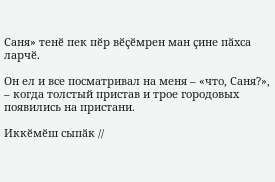Саня» тенӗ пек пӗр вӗҫӗмрен ман ҫине пӑхса ларчӗ.

Он ел и все посматривал на меня – «что, Саня?», – когда толстый пристав и трое городовых появились на пристани.

Иккӗмӗш сыпӑк //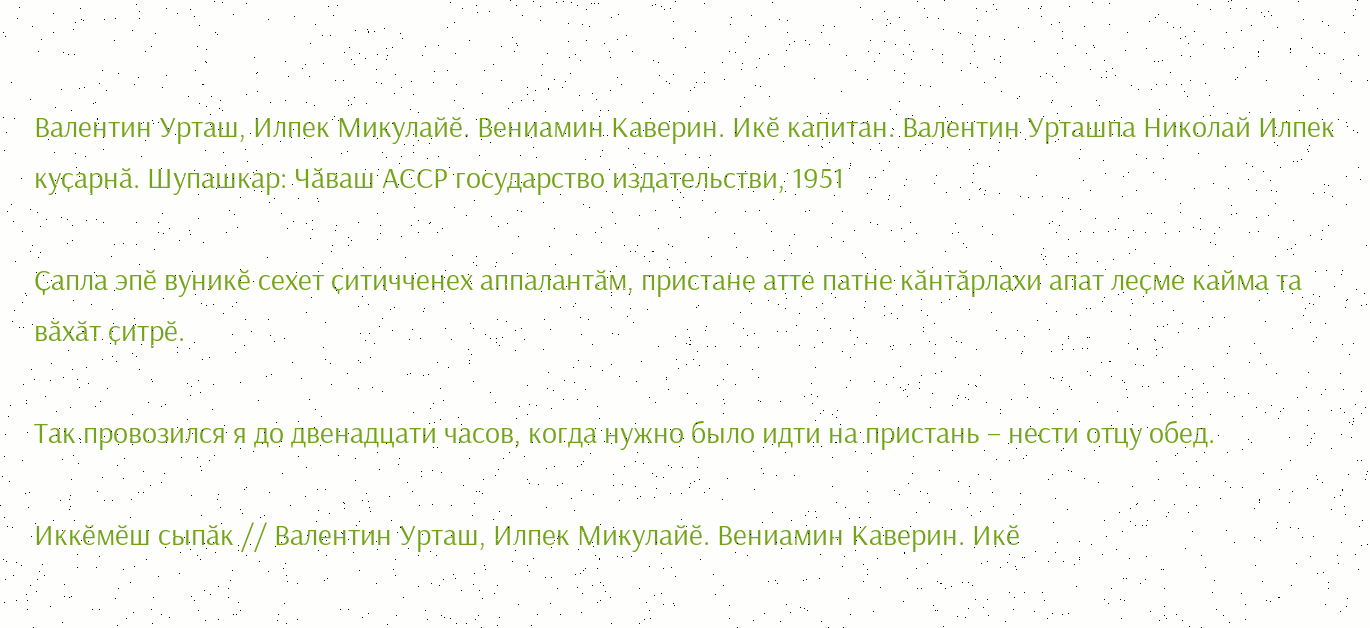Валентин Урташ, Илпек Микулайӗ. Вениамин Каверин. Икӗ капитан. Валентин Урташпа Николай Илпек куҫарнӑ. Шупашкар: Чӑваш АССР государство издательстви, 1951

Ҫапла эпӗ вуникӗ сехет ҫитичченех аппалантӑм, пристане атте патне кӑнтӑрлахи апат леҫме кайма та вӑхӑт ҫитрӗ.

Так провозился я до двенадцати часов, когда нужно было идти на пристань – нести отцу обед.

Иккӗмӗш сыпӑк // Валентин Урташ, Илпек Микулайӗ. Вениамин Каверин. Икӗ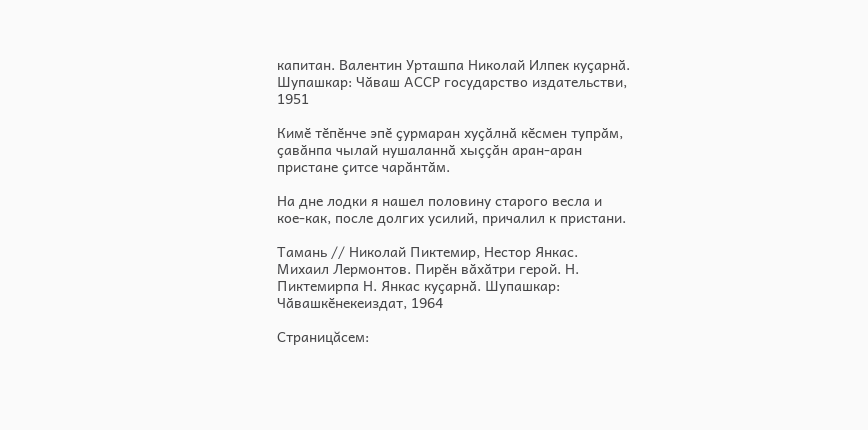капитан. Валентин Урташпа Николай Илпек куҫарнӑ. Шупашкар: Чӑваш АССР государство издательстви, 1951

Кимӗ тӗпӗнче эпӗ ҫурмаран хуҫӑлнӑ кӗсмен тупрӑм, ҫавӑнпа чылай нушаланнӑ хыҫҫӑн аран-аран пристане ҫитсе чарӑнтӑм.

На дне лодки я нашел половину старого весла и кое-как, после долгих усилий, причалил к пристани.

Тамань // Николай Пиктемир, Нестор Янкас. Михаил Лермонтов. Пирӗн вӑхӑтри герой. Н. Пиктемирпа Н. Янкас куҫарнӑ. Шупашкар: Чӑвашкӗнекеиздат, 1964

Страницăсем: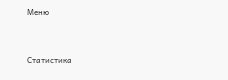Меню



Статистика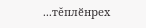...тĕплӗнрех